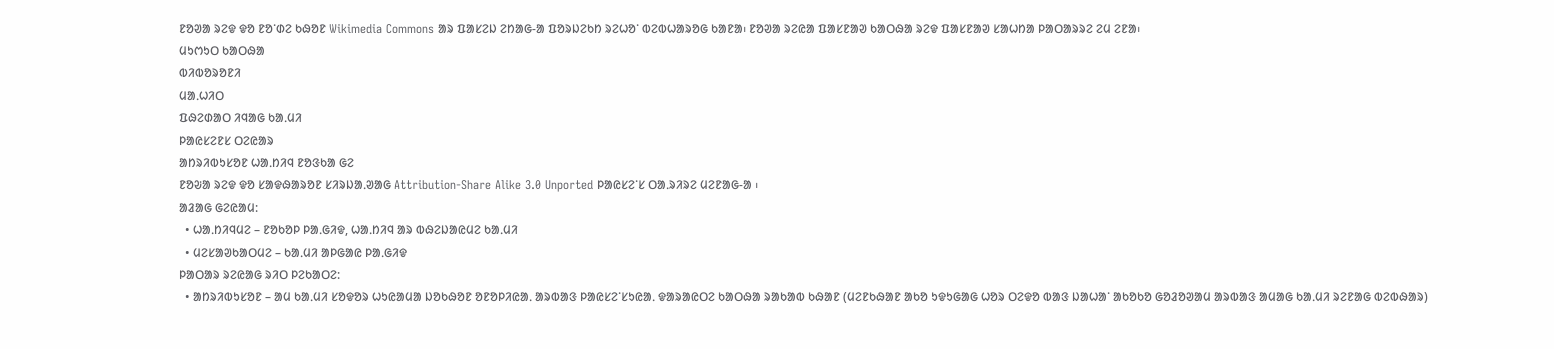ᱱᱚᱣᱟ ᱨᱮᱫ ᱫᱚ ᱱᱚᱸᱰᱮ ᱠᱷᱚᱱ Wikimedia Commons ᱟᱨ ᱯᱟᱥᱮᱡ ᱮᱴᱟᱜ-ᱟ ᱯᱚᱨᱡᱮᱠᱴ ᱨᱮᱦᱚᱸ ᱵᱮᱵᱦᱟᱨᱚᱜ ᱠᱟᱱᱟ᱾ ᱱᱚᱣᱟ ᱨᱮᱭᱟ ᱯᱟᱥᱱᱟᱣ ᱠᱟᱛᱷᱟ ᱨᱮᱫ ᱯᱟᱥᱱᱟᱣ ᱥᱟᱦᱴᱟ ᱞᱟᱛᱟᱨᱨᱮ ᱮᱢ ᱮᱱᱟ᱾
ᱢᱩᱬᱩᱛ ᱠᱟᱛᱷᱟ
ᱵᱤᱵᱚᱨᱚᱱᱤ
ᱢᱟᱹᱦᱤᱛ
ᱯᱷᱮᱰᱟᱛ ᱤᱧᱟᱜ ᱠᱟᱹᱢᱤ
ᱞᱟᱭᱥᱮᱱᱥ ᱛᱮᱭᱟᱨ
ᱟᱴᱨᱤᱵᱩᱥᱚᱱ ᱦᱟᱹᱴᱤᱧ ᱱᱚᱝᱠᱟ ᱜᱮ
ᱱᱚᱶᱟ ᱨᱮᱫ ᱫᱚ ᱥᱟᱫᱷᱟᱨᱚᱱ ᱥᱤᱨᱡᱟᱹᱣᱟᱜ Attribution-Share Alike 3.0 Unported ᱞᱟᱭᱥᱮᱸᱥ ᱛᱟᱹᱨᱤᱨᱮ ᱢᱮᱱᱟᱜ-ᱟ ᱾
ᱟᱲᱟᱜ ᱜᱮᱭᱟᱢ:
  • ᱦᱟᱹᱴᱤᱧᱢᱮ – ᱱᱚᱠᱚᱞ ᱞᱟᱹᱜᱤᱫ, ᱦᱟᱹᱴᱤᱧ ᱟᱨ ᱵᱷᱮᱡᱟᱭᱢᱮ ᱠᱟᱹᱢᱤ
  • ᱢᱮᱥᱟᱣᱠᱟᱛᱢᱮ – ᱠᱟᱹᱢᱤ ᱟᱞᱜᱟᱭ ᱞᱟᱹᱜᱤᱫ
ᱞᱟᱛᱟᱨ ᱨᱮᱭᱟᱜ ᱨᱤᱛ ᱞᱮᱠᱟᱛᱮ:
  • ᱟᱴᱨᱤᱵᱩᱥᱚᱱ – ᱟᱢ ᱠᱟᱹᱢᱤ ᱥᱚᱫᱚᱨ ᱦᱩᱭᱟᱢᱟ ᱡᱚᱠᱷᱚᱱ ᱚᱱᱚᱞᱤᱭᱟᱹ ᱟᱨᱵᱟᱝ ᱞᱟᱭᱥᱮᱸᱥᱩᱭᱟᱹ ᱫᱟᱨᱟᱭᱛᱮ ᱠᱟᱛᱷᱟ ᱨᱟᱠᱟᱵ ᱠᱷᱟᱱ (ᱢᱮᱱᱠᱷᱟᱱ ᱟᱠᱚ ᱩᱫᱩᱜᱟᱜ ᱦᱚᱨ ᱛᱮᱫᱚ ᱵᱟᱝ ᱡᱟᱦᱟᱸ ᱟᱠᱚᱠᱚ ᱜᱚᱲᱚᱣᱟᱢ ᱟᱨᱵᱟᱝ ᱟᱢᱟᱜ ᱠᱟᱹᱢᱤ ᱨᱮᱱᱟᱜ ᱵᱮᱵᱷᱟᱨ)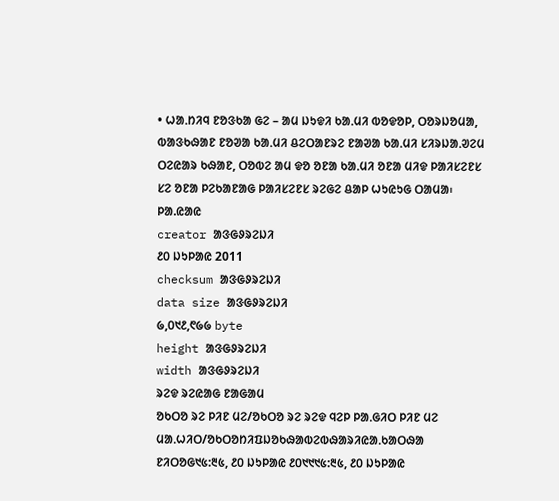• ᱦᱟᱹᱴᱤᱧ ᱱᱚᱝᱠᱟ ᱜᱮ – ᱟᱢ ᱡᱩᱫᱤ ᱠᱟᱹᱢᱤ ᱵᱚᱫᱚᱞ, ᱛᱚᱨᱡᱚᱢᱟ, ᱵᱟᱝᱠᱷᱟᱱ ᱱᱚᱣᱟ ᱠᱟᱹᱢᱤ ᱪᱮᱛᱟᱱᱨᱮ ᱱᱟᱣᱟ ᱠᱟᱹᱢᱤ ᱥᱤᱨᱡᱟᱹᱣᱮᱢ ᱛᱮᱭᱟᱨ ᱠᱷᱟᱱ, ᱛᱚᱵᱮ ᱟᱢ ᱫᱚ ᱚᱱᱟ ᱠᱟᱹᱢᱤ ᱚᱱᱟ ᱢᱤᱫ ᱞᱟᱤᱥᱮᱱᱥ ᱥᱮ ᱚᱱᱟ ᱞᱮᱠᱟᱱᱟᱜ ᱞᱟᱤᱥᱮᱱᱥ ᱨᱮᱜᱮ ᱪᱟᱞ ᱦᱩᱭᱩᱜ ᱛᱟᱢᱟ᱾
ᱞᱟ.ᱭᱟᱭ
creator ᱟᱝᱜᱽᱨᱮᱡᱤ
᱒᱐ ᱡᱩᱞᱟᱭ 2011
checksum ᱟᱝᱜᱽᱨᱮᱡᱤ
data size ᱟᱝᱜᱽᱨᱮᱡᱤ
᱙,᱐᱑᱒,᱖᱙᱙ byte
height ᱟᱝᱜᱽᱨᱮᱡᱤ
width ᱟᱝᱜᱽᱨᱮᱡᱤ
ᱨᱮᱫ ᱨᱮᱭᱟᱜ ᱱᱟᱜᱟᱢ
ᱚᱠᱛᱚ ᱨᱮ ᱞᱤᱱ ᱢᱮ/ᱚᱠᱛᱚ ᱨᱮ ᱨᱮᱫ ᱧᱮᱞ ᱞᱟᱹᱜᱤᱛ ᱞᱤᱱ ᱢᱮ
ᱢᱟᱹᱦᱤᱛ/ᱚᱠᱛᱚᱴᱤᱯᱡᱚᱠᱷᱟᱵᱮᱵᱷᱟᱨᱤᱭᱟᱹᱠᱟᱛᱷᱟ
ᱱᱤᱛᱚᱜ᱑᱕:᱓᱕, ᱒᱐ ᱡᱩᱞᱟᱭ ᱒᱐᱑᱑᱑᱕:᱓᱕, ᱒᱐ ᱡᱩᱞᱟᱭ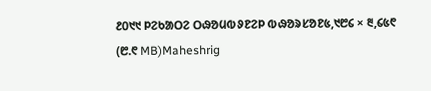᱒᱐᱑᱑ ᱞᱮᱠᱟᱛᱮ ᱛᱷᱚᱢᱵᱽᱱᱮᱞ ᱵᱷᱚᱨᱥᱚᱱ᱕,᱑᱘᱔ × ᱓,᱔᱕᱖ (᱘.᱖ MB)Maheshrig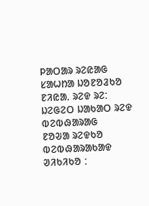ᱞᱟᱛᱟᱨ ᱨᱮᱭᱟᱜ ᱥᱟᱦᱴᱟ ᱡᱚᱱᱚᱲᱠᱚ ᱱᱤᱭᱟᱹ ᱨᱮᱫ ᱨᱮ:
ᱡᱮᱜᱮᱛ ᱡᱟᱠᱟᱛ ᱨᱮᱫ ᱵᱮᱵᱷᱟᱨᱟᱜ
ᱱᱚᱶᱟ ᱨᱮᱫᱠᱚ ᱵᱮᱵᱷᱟᱨᱟᱠᱟᱫ ᱣᱤᱠᱤᱠᱚ :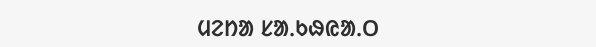ᱢᱮᱴᱟ ᱥᱟᱹᱠᱷᱭᱟᱹᱛ